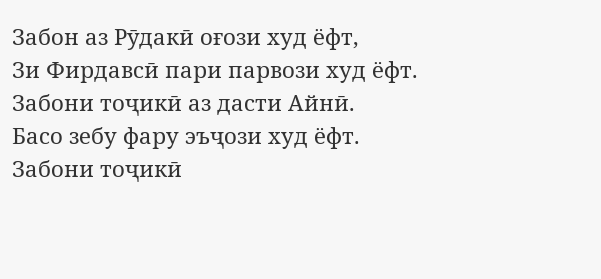Забон аз Рӯдакӣ оғози худ ёфт,
Зи Фирдавсӣ пари парвози худ ёфт.
Забони тоҷикӣ аз дасти Айнӣ.
Басо зебу фару эъҷози худ ёфт.
Забони тоҷикӣ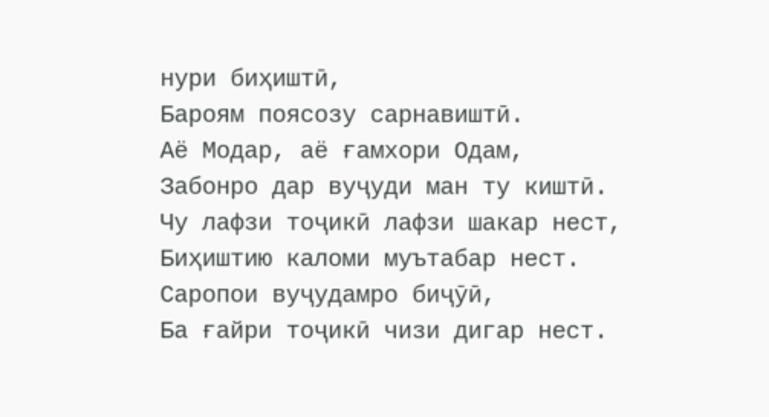нури биҳиштӣ,
Бароям поясозу сарнавиштӣ.
Аё Модар, аё ғамхори Одам,
Забонро дар вуҷуди ман ту киштӣ.
Чу лафзи тоҷикӣ лафзи шакар нест,
Биҳиштию каломи муътабар нест.
Саропои вуҷудамро биҷӯӣ,
Ба ғайри тоҷикӣ чизи дигар нест.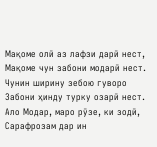Мақоме олӣ аз лафзи дарӣ нест,
Мақоме чун забони модарӣ нест.
Чунин ширину зебою гуворо
Забони ҳинду турку озарӣ нест.
Ало Модар, маро рӯзе, ки зодӣ,
Сарафрозам дар ин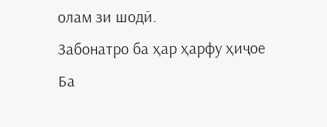олам зи шодӣ.
Забонатро ба ҳар ҳарфу ҳиҷое
Ба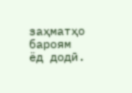заҳматҳо бароям ёд додӣ.